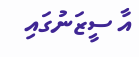އާ ސީޒަނުގައި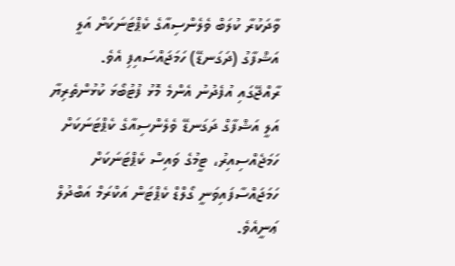ވާދަކުރާ ކުލަބް ވެލެންސިއާގެ ކެޕްޓަނަކަށް އަލީ އަޝްފާގު (ދަގަނޑޭ) ހަމަޖައްސައިފި އެވެ.
ރާއްޖޭގައި އުފެދުނު އެންމެ މޮޅު ފުޓުބޯޅަ ކުޅުންތެރިޔާ އަލީ އަޝްފާގް ދަގަނޑޭ ވެލެންސިއާގެ ކެޕްޓަނަކަށް ހަމަޖެއްސިއިރު، ޓީމުގެ ވައިސް ކެޕްޓަނަކަށް ހަމަޖައްސާފައިވަނީ ގޯލްޑް ކެޕްޓަން އަކްރަމް އަބްދުލް ޢަނީއެވެ.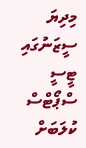މިދިޔަ ސީޒަނުގައި ޓީސީ ސްޕޯޓްސް ކުލަބަށް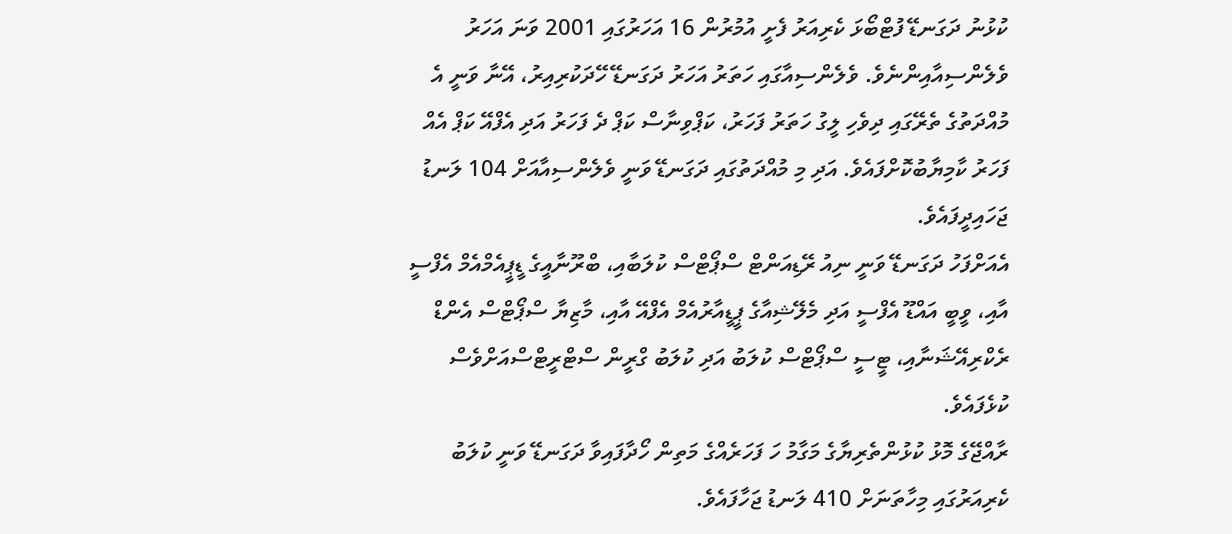ކުޅުނު ދަގަނޑޭ ފުޓްބޯޅަ ކެރިއަރު ފެށީ އުމުރުން 16 އަހަރުގައި 2001 ވަނަ އަހަރު ވެލެންސިއާއިންނެވެ. ވެލެންސިއާގައި ހަތަރު އަހަރު ދަގަނޑޭ ހޭދަކުރިއިރު، އޭނާ ވަނީ އެ މުއްދަތުގެ ތެރޭގައި ދިވެހި ލީގު ހަތަރު ފަހަރު، ކަޕްވިނާސް ކަޕް ދެ ފަހަރު އަދި އެފްއޭ ކަޕް އެއް ފަހަރު ކާމިޔާބުކޮށްފައެވެ. އަދި މި މުއްދަތުގައި ދަގަނޑޭ ވަނީ ވެލެންސިއާއަށް 104 ލަނޑު ޖަހައިދީފައެވެ.
އެއަށްފަހު ދަގަނޑޭ ވަނީ ނިއު ރޭޑިއަންޓް ސްޕޯޓްސް ކުލަބާއި، ބްރޫނާއީގެ ޑީޕީއެމްއެމް އެފްސީ އާއި، ވީބީ އައްޑޫ އެފްސީ އަދި މެލޭޝިއާގެ ޕީޑީއާރުއެމް އެފްއޭ އާއި، މާޒިޔާ ސްޕޯޓްސް އެންޑް ރެކްރިއޭޝަނާއި، ޓީސީ ސްޕޯޓްސް ކުލަބު އަދި ކުލަބު ގްރީން ސްޓްރީޓްސްއަށްވެސް ކުޅެފައެވެ.
ރާއްޖޭގެ މޮޅު ކުޅުންތެރިޔާގެ މަގާމު ހަ ފަހަރެއްގެ މަތިން ހޯދާފައިވާ ދަގަނޑޭ ވަނީ ކުލަބު ކެރިއަރުގައި މިހާތަނަށް 410 ލަނޑު ޖަހާފައެވެ.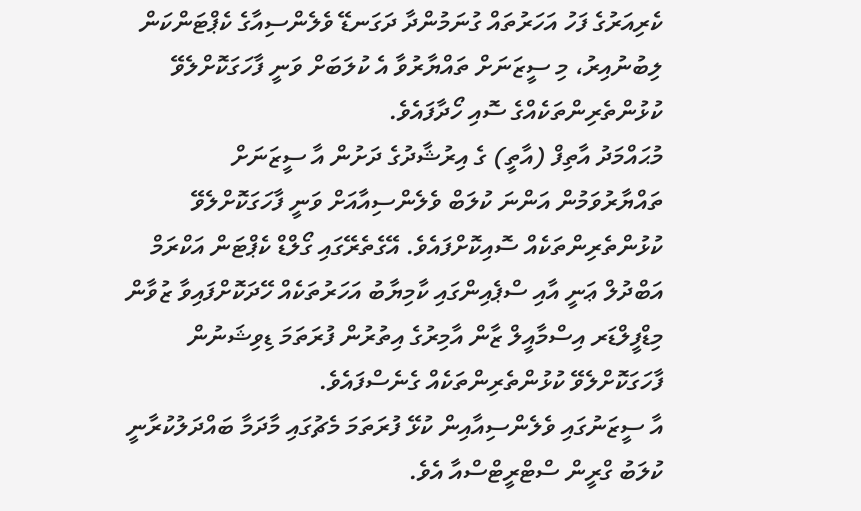ކެރިއަރުގެ ފަހު އަހަރުތައް ގުނަމުންދާ ދަގަނޑޭ ވެލެންސިއާގެ ކެޕްޓަންކަން ލިބުނުއިރު، މި ސީޒަނަށް ތައްޔާރުވާ އެ ކުލަބަށް ވަނީ ފާހަގަކޮށްލެވޭ ކުޅުންތެރިންތަކެއްގެ ސޮއި ހޯދާފައެވެ.
މުޙައްމަދު އާތިފް (އާތީ) ގެ އިރުޝާދުގެ ދަށުން އާ ސީޒަނަށް ތައްޔާރުވަމުން އަންނަ ކުލަބް ވެލެންސިއާއަށް ވަނީ ފާހަގަކޮށްލެވޭ ކުޅުންތެރިންތަކެއް ސޮއިކޮށްފައެވެ. އޭގެތެރޭގައި ގޯލްޑް ކެޕްޓަން އަކްރަމް އަބްދުލް ޢަނީ އާއި ސްޕެއިންގައި ކާމިޔާބު އަހަރުތަކެއް ހޭދަކޮށްފައިވާ ޒުވާން މިޑްފީލްޑަރ އިސްމާއީލް ޒާން އާމިރުގެ އިތުރުން ފުރަތަމަ ޑިވިޝަނުން ފާހަގަކޮށްލެވޭ ކުޅުންތެރިންތަކެއް ގެނެސްފައެވެ.
އާ ސީޒަނުގައި ވެލެންސިއާއިން ކުޅޭ ފުރަތަމަ މެޗުގައި މާދަމާ ބައްދަލުކުރާނީ ކުލަބު ގްރީން ސްޓްރީޓްސްއާ އެވެ.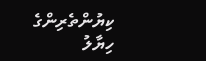ކިޔުންތެރިންގެ ހިޔާލު